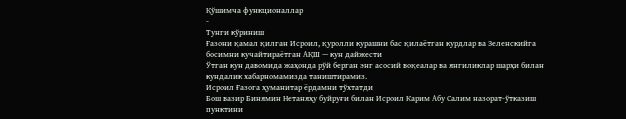Қўшимча функционаллар
-
Тунги кўриниш
Ғазони қамал қилган Исроил, қуролли курашни бас қилаётган курдлар ва Зеленскийга босимни кучайтираётган АҚШ — кун дайжести
Ўтган кун давомида жаҳонда рўй берган энг асосий воқеалар ва янгиликлар шарҳи билан кундалик хабарномамизда таништирамиз.
Исроил Ғазога ҳуманитар ёрдамни тўхтатди
Бош вазир Бинямин Нетаняҳу буйруғи билан Исроил Карим Абу Салим назорат-ўтказиш пунктини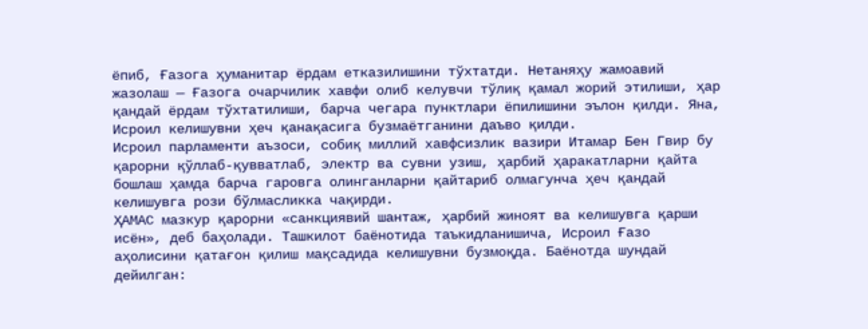ёпиб, Ғазога ҳуманитар ёрдам етказилишини тўхтатди. Нетаняҳу жамоавий жазолаш — Ғазога очарчилик хавфи олиб келувчи тўлиқ қамал жорий этилиши, ҳар қандай ёрдам тўхтатилиши, барча чегара пунктлари ёпилишини эълон қилди. Яна, Исроил келишувни ҳеч қанақасига бузмаётганини даъво қилди.
Исроил парламенти аъзоси, собиқ миллий хавфсизлик вазири Итамар Бен Гвир бу қарорни қўллаб-қувватлаб, электр ва сувни узиш, ҳарбий ҳаракатларни қайта бошлаш ҳамда барча гаровга олинганларни қайтариб олмагунча ҳеч қандай келишувга рози бўлмасликка чақирди.
ҲАМАС мазкур қарорни «санкциявий шантаж, ҳарбий жиноят ва келишувга қарши исён», деб баҳолади. Ташкилот баёнотида таъкидланишича, Исроил Ғазо аҳолисини қатағон қилиш мақсадида келишувни бузмоқда. Баёнотда шундай дейилган: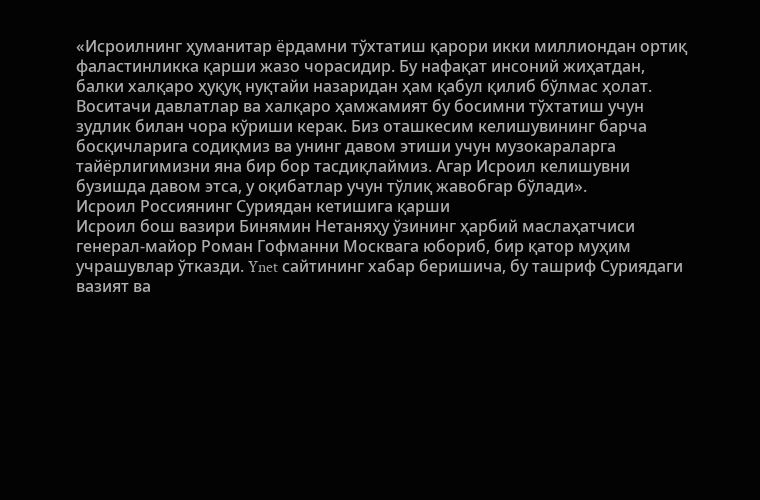«Исроилнинг ҳуманитар ёрдамни тўхтатиш қарори икки миллиондан ортиқ фаластинликка қарши жазо чорасидир. Бу нафақат инсоний жиҳатдан, балки халқаро ҳуқуқ нуқтайи назаридан ҳам қабул қилиб бўлмас ҳолат. Воситачи давлатлар ва халқаро ҳамжамият бу босимни тўхтатиш учун зудлик билан чора кўриши керак. Биз оташкесим келишувининг барча босқичларига содиқмиз ва унинг давом этиши учун музокараларга тайёрлигимизни яна бир бор тасдиқлаймиз. Агар Исроил келишувни бузишда давом этса, у оқибатлар учун тўлиқ жавобгар бўлади».
Исроил Россиянинг Суриядан кетишига қарши
Исроил бош вазири Бинямин Нетаняҳу ўзининг ҳарбий маслаҳатчиси генерал-майор Роман Гофманни Москвага юбориб, бир қатор муҳим учрашувлар ўтказди. Ynet сайтининг хабар беришича, бу ташриф Суриядаги вазият ва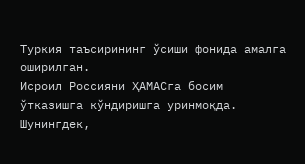Туркия таъсирининг ўсиши фонида амалга оширилган.
Исроил Россияни ҲАМАСга босим ўтказишга кўндиришга уринмоқда. Шунингдек,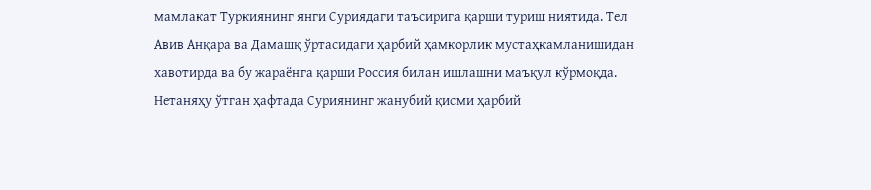мамлакат Туркиянинг янги Суриядаги таъсирига қарши туриш ниятида. Тел Авив Анқара ва Дамашқ ўртасидаги ҳарбий ҳамкорлик мустаҳкамланишидан хавотирда ва бу жараёнга қарши Россия билан ишлашни маъқул кўрмоқда.
Нетаняҳу ўтган ҳафтада Суриянинг жанубий қисми ҳарбий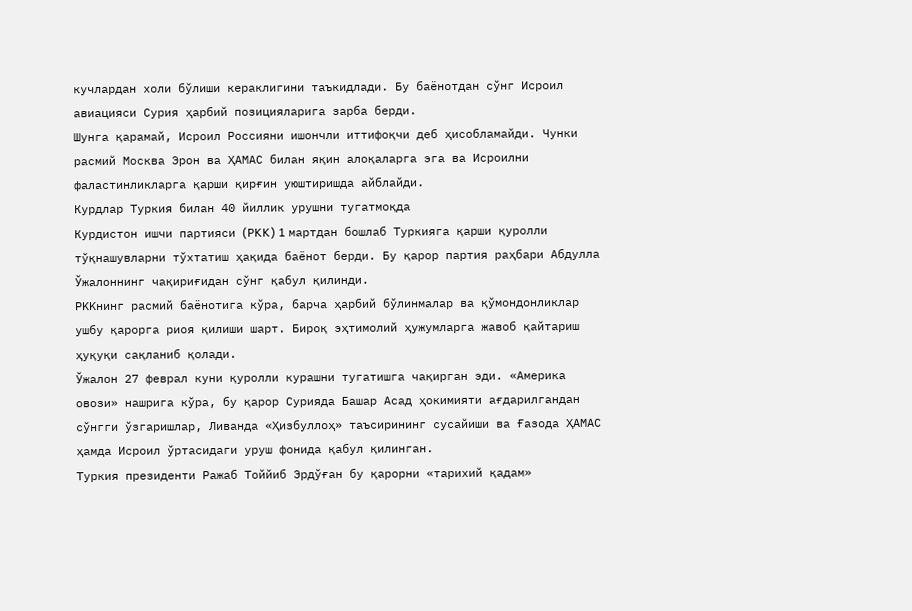кучлардан холи бўлиши кераклигини таъкидлади. Бу баёнотдан сўнг Исроил авиацияси Сурия ҳарбий позицияларига зарба берди.
Шунга қарамай, Исроил Россияни ишончли иттифоқчи деб ҳисобламайди. Чунки расмий Москва Эрон ва ҲАМАС билан яқин алоқаларга эга ва Исроилни фаластинликларга қарши қирғин уюштиришда айблайди.
Курдлар Туркия билан 40 йиллик урушни тугатмоқда
Курдистон ишчи партияси (PKK) 1 мартдан бошлаб Туркияга қарши қуролли тўқнашувларни тўхтатиш ҳақида баёнот берди. Бу қарор партия раҳбари Абдулла Ўжалоннинг чақириғидан сўнг қабул қилинди.
РKKнинг расмий баёнотига кўра, барча ҳарбий бўлинмалар ва қўмондонликлар ушбу қарорга риоя қилиши шарт. Бироқ эҳтимолий ҳужумларга жавоб қайтариш ҳуқуқи сақланиб қолади.
Ўжалон 27 феврал куни қуролли курашни тугатишга чақирган эди. «Америка овози» нашрига кўра, бу қарор Сурияда Башар Асад ҳокимияти ағдарилгандан сўнгги ўзгаришлар, Ливанда «Ҳизбуллоҳ» таъсирининг сусайиши ва Ғазода ҲАМАС ҳамда Исроил ўртасидаги уруш фонида қабул қилинган.
Туркия президенти Ражаб Тоййиб Эрдўған бу қарорни «тарихий қадам»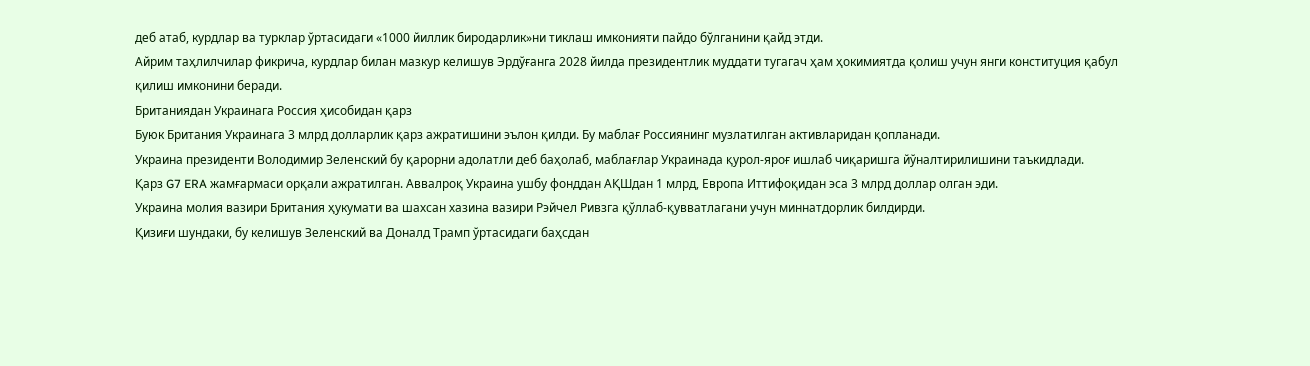деб атаб, курдлар ва турклар ўртасидаги «1000 йиллик биродарлик»ни тиклаш имконияти пайдо бўлганини қайд этди.
Айрим таҳлилчилар фикрича, курдлар билан мазкур келишув Эрдўғанга 2028 йилда президентлик муддати тугагач ҳам ҳокимиятда қолиш учун янги конституция қабул қилиш имконини беради.
Британиядан Украинага Россия ҳисобидан қарз
Буюк Британия Украинага 3 млрд долларлик қарз ажратишини эълон қилди. Бу маблағ Россиянинг музлатилган активларидан қопланади.
Украина президенти Володимир Зеленский бу қарорни адолатли деб баҳолаб, маблағлар Украинада қурол-яроғ ишлаб чиқаришга йўналтирилишини таъкидлади.
Қарз G7 ERA жамғармаси орқали ажратилган. Аввалроқ Украина ушбу фонддан АҚШдан 1 млрд, Европа Иттифоқидан эса 3 млрд доллар олган эди.
Украина молия вазири Британия ҳукумати ва шахсан хазина вазири Рэйчел Ривзга қўллаб-қувватлагани учун миннатдорлик билдирди.
Қизиғи шундаки, бу келишув Зеленский ва Доналд Трамп ўртасидаги баҳсдан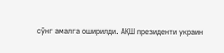сўнг амалга оширилди. АҚШ президенти украин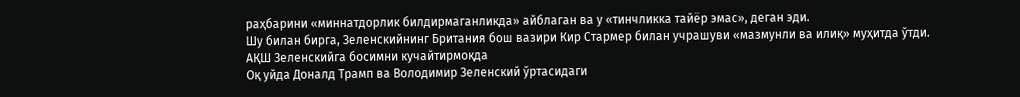раҳбарини «миннатдорлик билдирмаганликда» айблаган ва у «тинчликка тайёр эмас», деган эди.
Шу билан бирга, Зеленскийнинг Британия бош вазири Кир Стармер билан учрашуви «мазмунли ва илиқ» муҳитда ўтди.
АҚШ Зеленскийга босимни кучайтирмоқда
Оқ уйда Доналд Трамп ва Володимир Зеленский ўртасидаги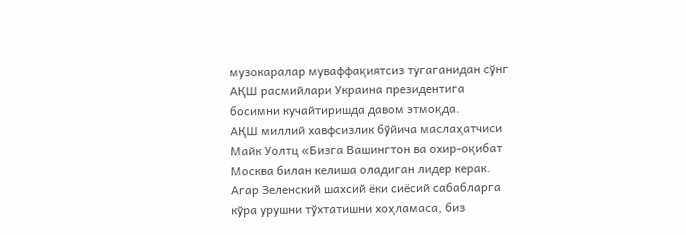музокаралар муваффақиятсиз тугаганидан сўнг АҚШ расмийлари Украина президентига босимни кучайтиришда давом этмоқда.
АҚШ миллий хавфсизлик бўйича маслаҳатчиси Майк Уолтц «Бизга Вашингтон ва охир-оқибат Москва билан келиша оладиган лидер керак. Агар Зеленский шахсий ёки сиёсий сабабларга кўра урушни тўхтатишни хоҳламаса, биз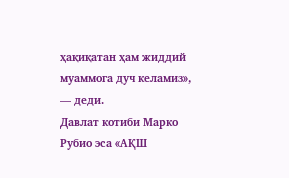ҳақиқатан ҳам жиддий муаммога дуч келамиз», — деди.
Давлат котиби Марко Рубио эса «АҚШ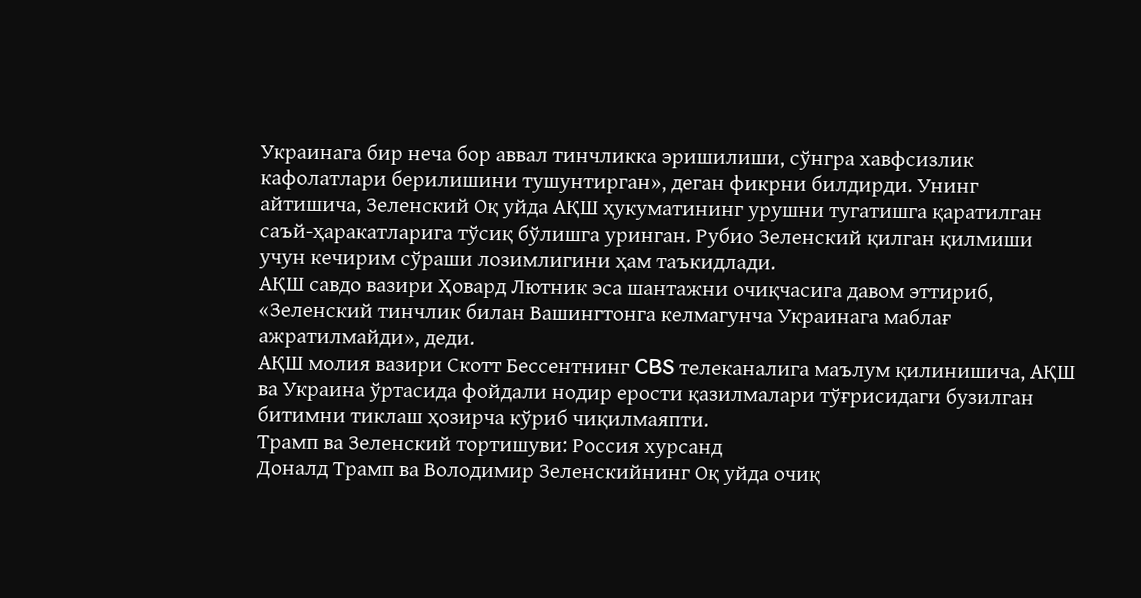Украинага бир неча бор аввал тинчликка эришилиши, сўнгра хавфсизлик кафолатлари берилишини тушунтирган», деган фикрни билдирди. Унинг айтишича, Зеленский Оқ уйда АҚШ ҳукуматининг урушни тугатишга қаратилган саъй-ҳаракатларига тўсиқ бўлишга уринган. Рубио Зеленский қилган қилмиши учун кечирим сўраши лозимлигини ҳам таъкидлади.
АҚШ савдо вазири Ҳовард Лютник эса шантажни очиқчасига давом эттириб, «Зеленский тинчлик билан Вашингтонга келмагунча Украинага маблағ ажратилмайди», деди.
АҚШ молия вазири Скотт Бессентнинг CBS телеканалига маълум қилинишича, АҚШ ва Украина ўртасида фойдали нодир ерости қазилмалари тўғрисидаги бузилган битимни тиклаш ҳозирча кўриб чиқилмаяпти.
Трамп ва Зеленский тортишуви: Россия хурсанд
Доналд Трамп ва Володимир Зеленскийнинг Оқ уйда очиқ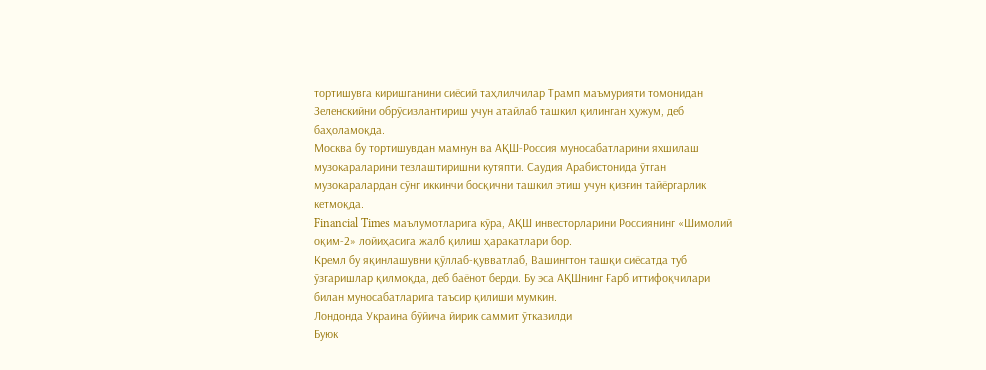тортишувга киришганини сиёсий таҳлилчилар Трамп маъмурияти томонидан Зеленскийни обрўсизлантириш учун атайлаб ташкил қилинган ҳужум, деб баҳоламоқда.
Москва бу тортишувдан мамнун ва АҚШ-Россия муносабатларини яхшилаш музокараларини тезлаштиришни кутяпти. Саудия Арабистонида ўтган музокаралардан сўнг иккинчи босқични ташкил этиш учун қизғин тайёргарлик кетмоқда.
Financial Times маълумотларига кўра, АҚШ инвесторларини Россиянинг «Шимолий оқим-2» лойиҳасига жалб қилиш ҳаракатлари бор.
Кремл бу яқинлашувни қўллаб-қувватлаб, Вашингтон ташқи сиёсатда туб ўзгаришлар қилмоқда, деб баёнот берди. Бу эса АҚШнинг Ғарб иттифоқчилари билан муносабатларига таъсир қилиши мумкин.
Лондонда Украина бўйича йирик саммит ўтказилди
Буюк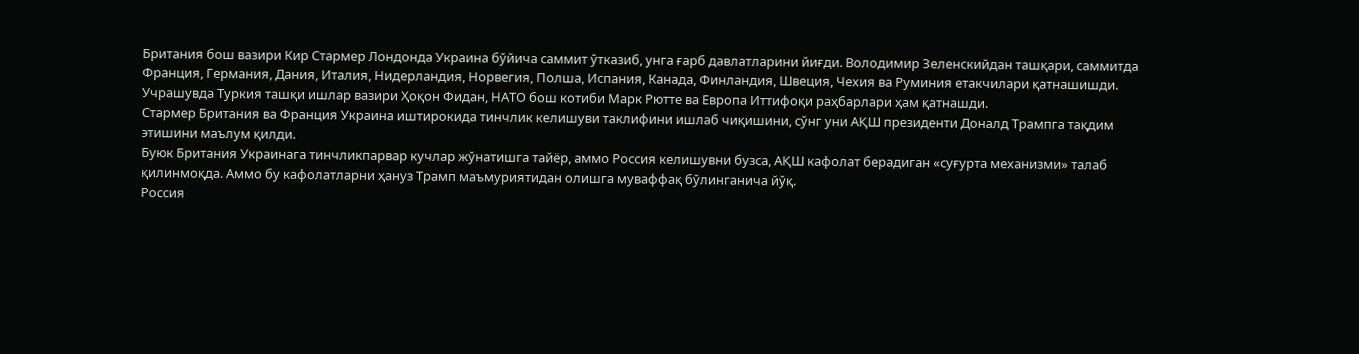Британия бош вазири Кир Стармер Лондонда Украина бўйича саммит ўтказиб, унга ғарб давлатларини йиғди. Володимир Зеленскийдан ташқари, саммитда Франция, Германия, Дания, Италия, Нидерландия, Норвегия, Полша, Испания, Канада, Финландия, Швеция, Чехия ва Руминия етакчилари қатнашишди.
Учрашувда Туркия ташқи ишлар вазири Ҳоқон Фидан, НАТО бош котиби Марк Рютте ва Европа Иттифоқи раҳбарлари ҳам қатнашди.
Стармер Британия ва Франция Украина иштирокида тинчлик келишуви таклифини ишлаб чиқишини, сўнг уни АҚШ президенти Доналд Трампга тақдим этишини маълум қилди.
Буюк Британия Украинага тинчликпарвар кучлар жўнатишга тайёр, аммо Россия келишувни бузса, АҚШ кафолат берадиган «суғурта механизми» талаб қилинмоқда. Аммо бу кафолатларни ҳануз Трамп маъмуриятидан олишга муваффақ бўлинганича йўқ.
Россия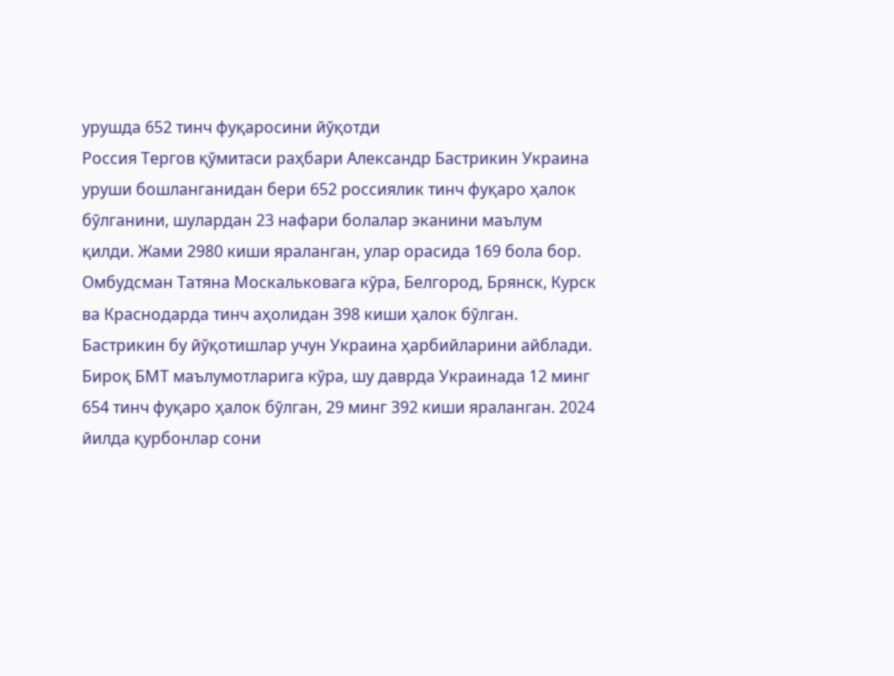урушда 652 тинч фуқаросини йўқотди
Россия Тергов қўмитаси раҳбари Александр Бастрикин Украина уруши бошланганидан бери 652 россиялик тинч фуқаро ҳалок бўлганини, шулардан 23 нафари болалар эканини маълум қилди. Жами 2980 киши яраланган, улар орасида 169 бола бор.
Омбудсман Татяна Москальковага кўра, Белгород, Брянск, Курск ва Краснодарда тинч аҳолидан 398 киши ҳалок бўлган. Бастрикин бу йўқотишлар учун Украина ҳарбийларини айблади.
Бироқ БМТ маълумотларига кўра, шу даврда Украинада 12 минг 654 тинч фуқаро ҳалок бўлган, 29 минг 392 киши яраланган. 2024 йилда қурбонлар сони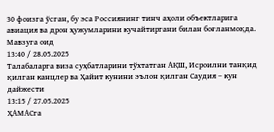30 фоизга ўсган, бу эса Россиянинг тинч аҳоли объектларига авиация ва дрон ҳужумларини кучайтиргани билан боғланмоқда.
Мавзуга оид
13:40 / 28.05.2025
Талабаларга виза суҳбатларини тўхтатган АҚШ, Исроилни танқид қилган канцлер ва Ҳайит кунини эълон қилган Саудия – кун дайжести
13:15 / 27.05.2025
ҲАМАСга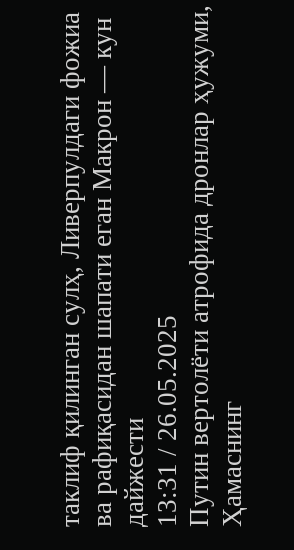таклиф қилинган сулҳ, Ливерпулдаги фожиа ва рафиқасидан шапати еган Макрон — кун дайжести
13:31 / 26.05.2025
Путин вертолёти атрофида дронлар ҳужуми, Ҳамаснинг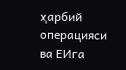ҳарбий операцияси ва ЕИга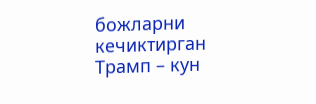божларни кечиктирган Трамп – кун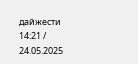дайжести
14:21 / 24.05.2025